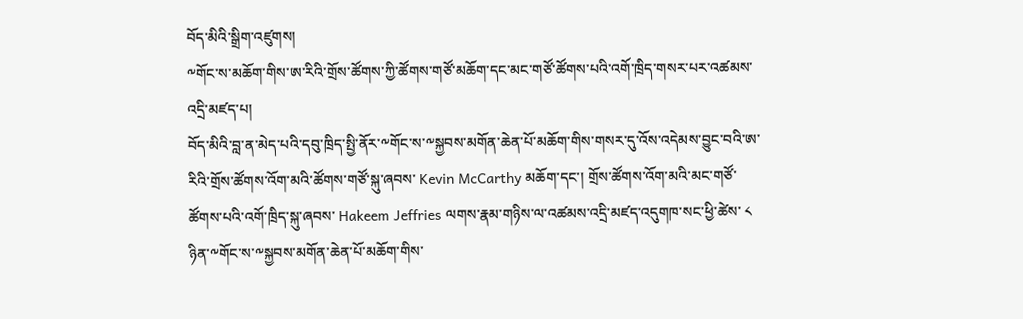བོད་མིའི་སྒྲིག་འཛུགས།
༸གོང་ས་མཆོག་གིས་ཨ་རིའི་གྲོས་ཚོགས་ཀྱི་ཚོགས་གཙོ་མཆོག་དང་མང་གཙོ་ཚོགས་པའི་འགོ་ཁྲིད་གསར་པར་འཚམས་འདྲི་མཛད་པ།
བོད་མིའི་བླ་ན་མེད་པའི་དབུ་ཁྲིད་སྤྱི་ནོར་༸གོང་ས་༸སྐྱབས་མགོན་ཆེན་པོ་མཆོག་གིས་གསར་དུ་འོས་འདེམས་བྱུང་བའི་ཨ་རིའི་གྲོས་ཚོགས་འོག་མའི་ཚོགས་གཙོ་སྐུ་ཞབས་ Kevin McCarthy མཆོག་དང་། གྲོས་ཚོགས་འོག་མའི་མང་གཙོ་ཚོགས་པའི་འགོ་ཁྲིད་སྐུ་ཞབས་ Hakeem Jeffries ལགས་རྣམ་གཉིས་ལ་འཚམས་འདྲི་མཛད་འདུགཁ་སང་ཕྱི་ཚེས་ ༨ ཉིན་༸གོང་ས་༸སྐྱབས་མགོན་ཆེན་པོ་མཆོག་གིས་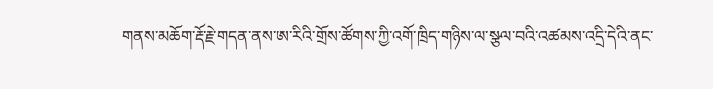གནས་མཆོག་རྡོ་རྗེ་གདན་ནས་ཨ་རིའི་གྲོས་ཚོགས་ཀྱི་འགོ་ཁྲིད་གཉིས་ལ་སྩལ་བའི་འཚམས་འདྲི་དེའི་ནང་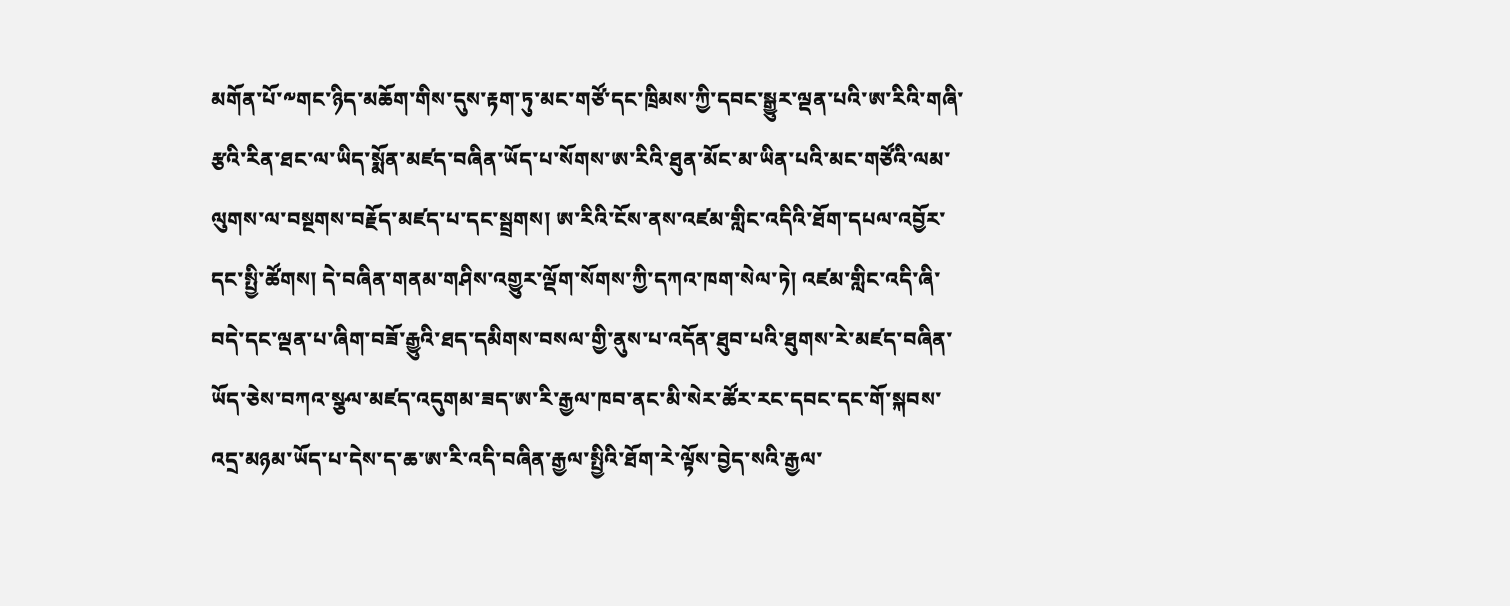མགོན་པོ་༸གང་ཉིད་མཆོག་གིས་དུས་རྟག་ཏུ་མང་གཙོ་དང་ཁྲིམས་ཀྱི་དབང་སྒྱུར་ལྡན་པའི་ཨ་རིའི་གཞི་རྩའི་རིན་ཐང་ལ་ཡིད་སྨོན་མཛད་བཞིན་ཡོད་པ་སོགས་ཨ་རིའི་ཐུན་མོང་མ་ཡིན་པའི་མང་གཙོའི་ལམ་ལུགས་ལ་བསྔགས་བརྗོད་མཛད་པ་དང་སྦྲགས། ཨ་རིའི་ངོས་ནས་འཛམ་གླིང་འདིའི་ཐོག་དཔལ་འབྱོར་དང་སྤྱི་ཚོགས། དེ་བཞིན་གནམ་གཤིས་འགྱུར་ལྡོག་སོགས་ཀྱི་དཀའ་ཁག་སེལ་ཏེ། འཛམ་གླིང་འདི་ཞི་བདེ་དང་ལྡན་པ་ཞིག་བཟོ་རྒྱུའི་ཐད་དམིགས་བསལ་གྱི་ནུས་པ་འདོན་ཐུབ་པའི་ཐུགས་རེ་མཛད་བཞིན་ཡོད་ཅེས་བཀའ་སྩལ་མཛད་འདུགམ་ཟད་ཨ་རི་རྒྱལ་ཁབ་ནང་མི་སེར་ཚོར་རང་དབང་དང་གོ་སྐབས་འདྲ་མཉམ་ཡོད་པ་དེས་ད་ཆ་ཨ་རི་འདི་བཞིན་རྒྱལ་སྤྱིའི་ཐོག་རེ་ལྟོས་བྱེད་སའི་རྒྱལ་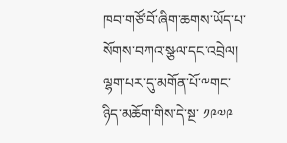ཁབ་གཙོ་བོ་ཞིག་ཆགས་ཡོད་པ་སོགས་བཀའ་སྩལ་དང་འབྲེལ། ལྷག་པར་དུ་མགོན་པོ་༸གང་ཉིད་མཆོག་གིས་དེ་སྔ་ ༡༩༧༩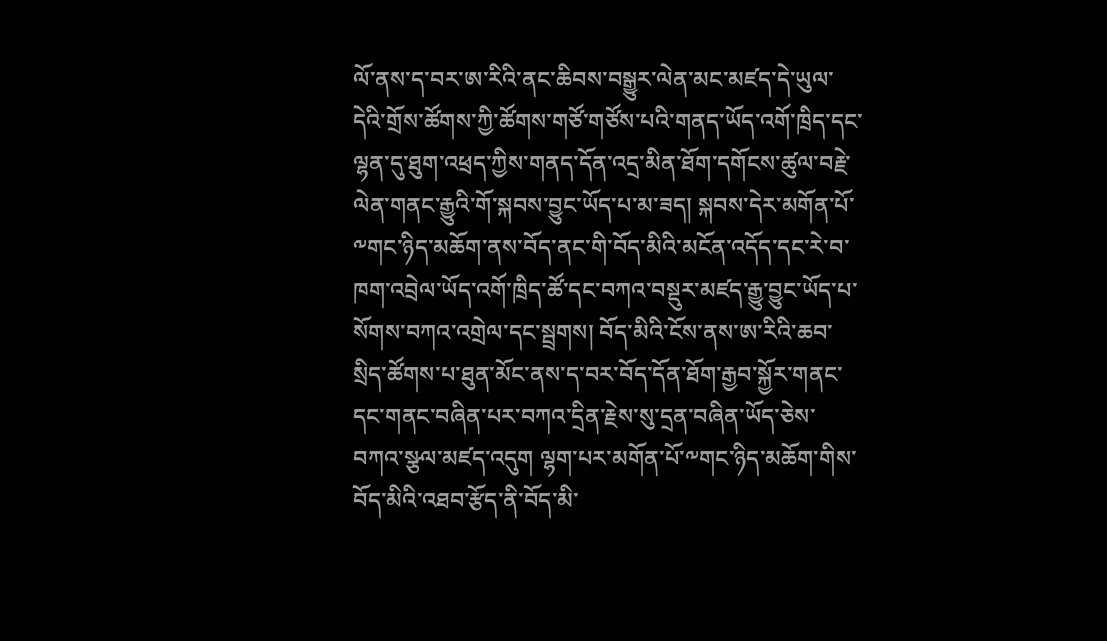ལོ་ནས་ད་བར་ཨ་རིའི་ནང་ཆིབས་བསྒྱུར་ལེན་མང་མཛད་དེ་ཡུལ་དེའི་གྲོས་ཚོགས་ཀྱི་ཚོགས་གཙོ་གཙོས་པའི་གནད་ཡོད་འགོ་ཁྲིད་དང་ལྷན་དུ་ཐུག་འཕྲད་ཀྱིས་གནད་དོན་འདྲ་མིན་ཐོག་དགོངས་ཚུལ་བརྗེ་ལེན་གནང་རྒྱུའི་གོ་སྐབས་བྱུང་ཡོད་པ་མ་ཟད། སྐབས་དེར་མགོན་པོ་༸གང་ཉིད་མཆོག་ནས་བོད་ནང་གི་བོད་མིའི་མངོན་འདོད་དང་རེ་བ་ཁག་འབྲེལ་ཡོད་འགོ་ཁྲིད་ཚོ་དང་བཀའ་བསྡུར་མཛད་རྒྱུ་བྱུང་ཡོད་པ་སོགས་བཀའ་འགྲེལ་དང་སྦྲགས། བོད་མིའི་ངོས་ནས་ཨ་རིའི་ཆབ་སྲིད་ཚོགས་པ་ཐུན་མོང་ནས་ད་བར་བོད་དོན་ཐོག་རྒྱབ་སྐྱོར་གནང་དང་གནང་བཞིན་པར་བཀའ་དྲིན་རྗེས་སུ་དྲན་བཞིན་ཡོད་ཅེས་བཀའ་སྩལ་མཛད་འདུག ལྷག་པར་མགོན་པོ་༸གང་ཉིད་མཆོག་གིས་བོད་མིའི་འཐབ་རྩོད་ནི་བོད་མི་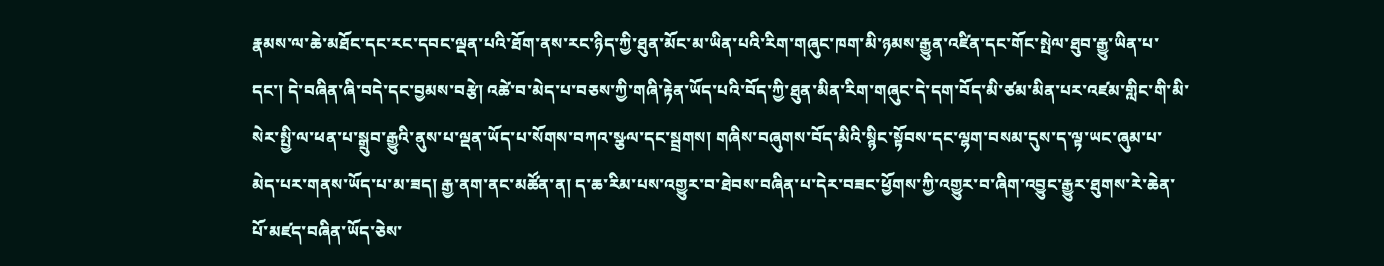རྣམས་ལ་ཆེ་མཐོང་དང་རང་དབང་ལྡན་པའི་ཐོག་ནས་རང་ཉིད་ཀྱི་ཐུན་མོང་མ་ཡིན་པའི་རིག་གཞུང་ཁག་མི་ཉམས་རྒྱུན་འཛིན་དང་གོང་སྤེལ་ཐུབ་རྒྱུ་ཡིན་པ་དང་། དེ་བཞིན་ཞི་བདེ་དང་བྱམས་བརྩེ། འཚེ་བ་མེད་པ་བཅས་ཀྱི་གཞི་རྟེན་ཡོད་པའི་བོད་ཀྱི་ཐུན་མིན་རིག་གཞུང་དེ་དག་བོད་མི་ཙམ་མིན་པར་འཛམ་གླིང་གི་མི་སེར་སྤྱི་ལ་ཕན་པ་སྒྲུབ་རྒྱུའི་ནུས་པ་ལྡན་ཡོད་པ་སོགས་བཀའ་སྩལ་དང་སྦྲགས། གཞིས་བཞུགས་བོད་མིའི་སྙིང་སྟོབས་དང་ལྷག་བསམ་དུས་ད་ལྟ་ཡང་ཞུམ་པ་མེད་པར་གནས་ཡོད་པ་མ་ཟད། རྒྱ་ནག་ནང་མཚོན་ན། ད་ཆ་རིམ་པས་འགྱུར་བ་ཐེབས་བཞིན་པ་དེར་བཟང་ཕྱོགས་ཀྱི་འགྱུར་བ་ཞིག་འབྱུང་རྒྱུར་ཐུགས་རེ་ཆེན་པོ་མཛད་བཞིན་ཡོད་ཅེས་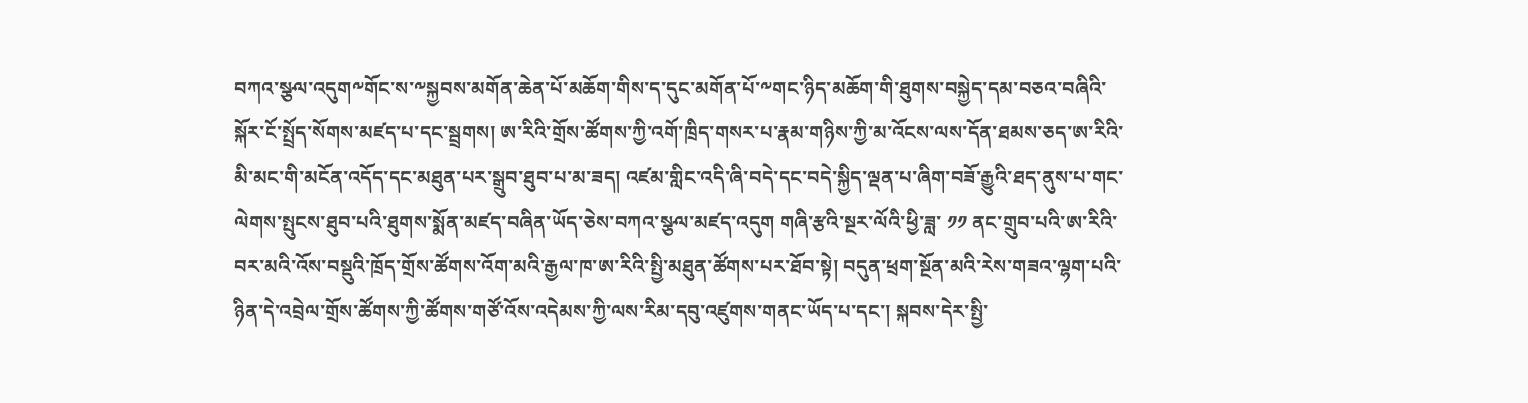བཀའ་སྩལ་འདུག༸གོང་ས་༸སྐྱབས་མགོན་ཆེན་པོ་མཆོག་གིས་ད་དུང་མགོན་པོ་༸གང་ཉིད་མཆོག་གི་ཐུགས་བསྐྱེད་དམ་བཅའ་བཞིའི་སྐོར་ངོ་སྤྲོད་སོགས་མཛད་པ་དང་སྦྲགས། ཨ་རིའི་གྲོས་ཚོགས་ཀྱི་འགོ་ཁྲིད་གསར་པ་རྣམ་གཉིས་ཀྱི་མ་འོངས་ལས་དོན་ཐམས་ཅད་ཨ་རིའི་མི་མང་གི་མངོན་འདོད་དང་མཐུན་པར་སྒྲུབ་ཐུབ་པ་མ་ཟད། འཛམ་གླིང་འདི་ཞི་བདེ་དང་བདེ་སྐྱིད་ལྡན་པ་ཞིག་བཟོ་རྒྱུའི་ཐད་ནུས་པ་གང་ལེགས་སྤུངས་ཐུབ་པའི་ཐུགས་སྨོན་མཛད་བཞིན་ཡོད་ཅེས་བཀའ་སྩལ་མཛད་འདུག གཞི་རྩའི་སྔར་ལོའི་ཕྱི་ཟླ་ ༡༡ ནང་གྲུབ་པའི་ཨ་རིའི་བར་མའི་འོས་བསྡུའི་ཁྲོད་གྲོས་ཚོགས་འོག་མའི་རྒྱལ་ཁ་ཨ་རིའི་སྤྱི་མཐུན་ཚོགས་པར་ཐོབ་སྟེ། བདུན་ཕྲག་སྔོན་མའི་རེས་གཟའ་ལྷག་པའི་ཉིན་དེ་འབྲེལ་གྲོས་ཚོགས་ཀྱི་ཚོགས་གཙོ་འོས་འདེམས་ཀྱི་ལས་རིམ་དབུ་འཛུགས་གནང་ཡོད་པ་དང་། སྐབས་དེར་སྤྱི་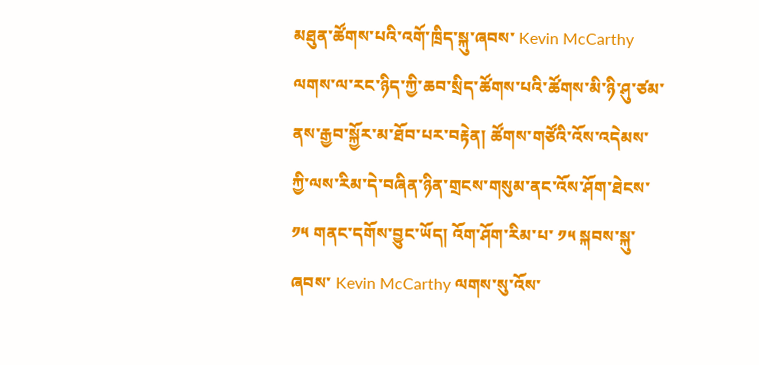མཐུན་ཚོགས་པའི་འགོ་ཁྲིད་སྐུ་ཞབས་ Kevin McCarthy ལགས་ལ་རང་ཉིད་ཀྱི་ཆབ་སྲིད་ཚོགས་པའི་ཚོགས་མི་ཉི་ཤུ་ཙམ་ནས་རྒྱབ་སྐྱོར་མ་ཐོབ་པར་བརྟེན། ཚོགས་གཙོའི་འོས་འདེམས་ཀྱི་ལས་རིམ་དེ་བཞིན་ཉིན་གྲངས་གསུམ་ནང་འོས་ཤོག་ཐེངས་ ༡༥ གནང་དགོས་བྱུང་ཡོད། འོག་ཤོག་རིམ་པ་ ༡༥ སྐབས་སྐུ་ཞབས་ Kevin McCarthy ལགས་སུ་འོས་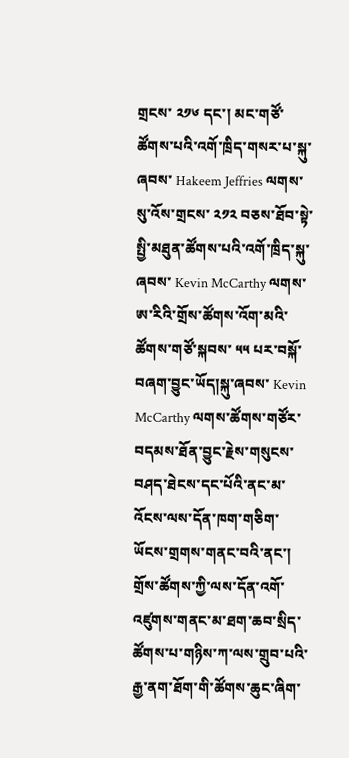གྲངས་ ༢༡༦ དང་། མང་གཙོ་ཚོགས་པའི་འགོ་ཁྲིད་གསར་པ་སྐུ་ཞབས་ Hakeem Jeffries ལགས་སུ་འོས་གྲངས་ ༢༡༢ བཅས་ཐོབ་སྟེ་སྤྱི་མཐུན་ཚོགས་པའི་འགོ་ཁྲིད་སྐུ་ཞབས་ Kevin McCarthy ལགས་ཨ་རིའི་གྲོས་ཚོགས་འོག་མའི་ཚོགས་གཙོ་སྐབས་ ༥༥ པར་བསྐོ་བཞག་བྱུང་ཡོད།སྐུ་ཞབས་ Kevin McCarthy ལགས་ཚོགས་གཙོར་བདམས་ཐོན་བྱུང་རྗེས་གསུངས་བཤད་ཐེངས་དང་པོའི་ནང་མ་འོངས་ལས་དོན་ཁག་གཅིག་ཡོངས་གྲགས་གནང་བའི་ནང་། གྲོས་ཚོགས་ཀྱི་ལས་དོན་འགོ་འཛུགས་གནང་མ་ཐག་ཆབ་སྲིད་ཚོགས་པ་གཉིས་ཀ་ལས་གྲུབ་པའི་རྒྱ་ནག་ཐོག་གི་ཚོགས་ཆུང་ཞིག་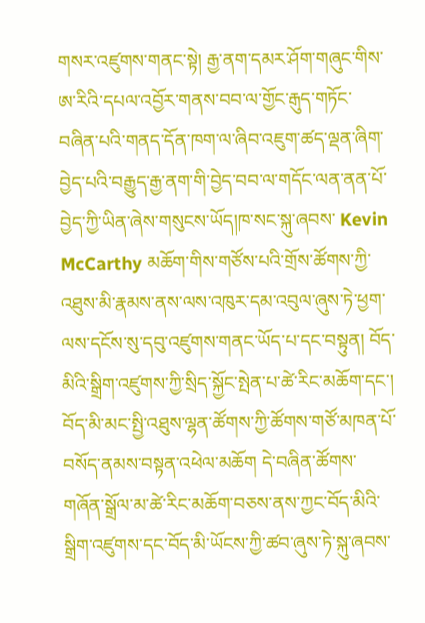གསར་འཛུགས་གནང་སྟེ། རྒྱ་ནག་དམར་ཤོག་གཞུང་གིས་ཨ་རིའི་དཔལ་འབྱོར་གནས་བབ་ལ་གྱོང་རྒུད་གཏོང་བཞིན་པའི་གནད་དོན་ཁག་ལ་ཞིབ་འཇུག་ཚད་ལྡན་ཞིག་བྱེད་པའི་བརྒྱུད་རྒྱ་ནག་གི་བྱེད་བབ་ལ་གདོང་ལན་ནན་པོ་བྱེད་ཀྱི་ཡིན་ཞེས་གསུངས་ཡོད།ཁ་སང་སྐུ་ཞབས་ Kevin McCarthy མཆོག་གིས་གཙོས་པའི་གྲོས་ཚོགས་ཀྱི་འཐུས་མི་རྣམས་ནས་ལས་འཁུར་དམ་འབུལ་ཞུས་ཏེ་ཕྱག་ལས་དངོས་སུ་དབུ་འཛུགས་གནང་ཡོད་པ་དང་བསྟུན། བོད་མིའི་སྒྲིག་འཛུགས་ཀྱི་སྲིད་སྐྱོང་སྤེན་པ་ཚེ་རིང་མཆོག་དང་། བོད་མི་མང་སྤྱི་འཐུས་ལྷན་ཚོགས་ཀྱི་ཚོགས་གཙོ་མཁན་པོ་བསོད་ནམས་བསྟན་འཕེལ་མཆོག དེ་བཞིན་ཚོགས་གཞོན་སྒྲོལ་མ་ཚེ་རིང་མཆོག་བཅས་ནས་ཀྱང་བོད་མིའི་སྒྲིག་འཛུགས་དང་བོད་མི་ཡོངས་ཀྱི་ཚབ་ཞུས་ཏེ་སྐུ་ཞབས་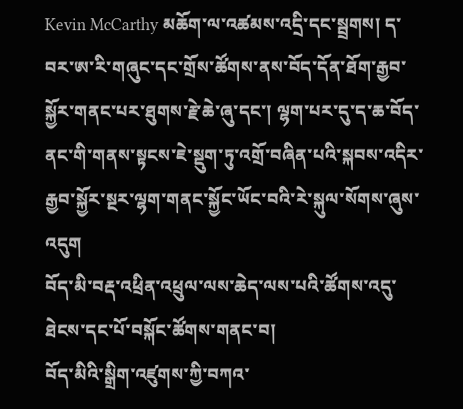Kevin McCarthy མཆོག་ལ་འཚམས་འདྲི་དང་སྦྲགས། ད་བར་ཨ་རི་གཞུང་དང་གྲོས་ཚོགས་ནས་བོད་དོན་ཐོག་རྒྱབ་སྐྱོར་གནང་པར་ཐུགས་རྗེ་ཆེ་ཞུ་དང་། ལྷག་པར་དུ་ད་ཆ་བོད་ནང་གི་གནས་སྟངས་ཇེ་སྡུག་ཏུ་འགྲོ་བཞིན་པའི་སྐབས་འདིར་རྒྱབ་སྐྱོར་སྔར་ལྷག་གནང་སྐྱོང་ཡོང་བའི་རེ་སྐུལ་སོགས་ཞུས་འདུག
བོད་མི་བརྡ་འཕྲིན་འཕྲུལ་ལས་ཆེད་ལས་པའི་ཚོགས་འདུ་ཐེངས་དང་པོ་བསྐོང་ཚོགས་གནང་བ།
བོད་མིའི་སྒྲིག་འཛུགས་ཀྱི་བཀའ་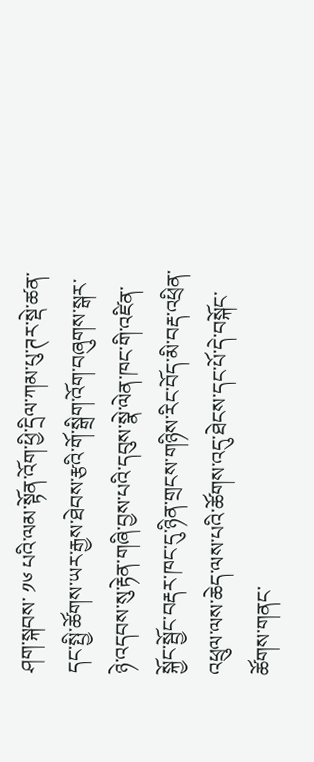ཤག་སྐབས་ ༡༦ པའི་ལམ་སྟོན་འོག་ཕྱི་དྲིལ་ཀམ་པུ་ཊར་སྡེ་ཚན་དང་སྤྱི་ཚོགས་ཡར་རྒྱས་ཐེབས་རྩའི་གོ་སྒྲིག་འོག་བཞུགས་སྒར་ཉེ་འདབས་སུ་རྟེན་གཞི་བྱས་པའི་དབུས་སྣེ་ལེན་ཁང་གི་འཛིན་སྐྱོང་སྦྱོང་བརྡར་ཁང་དུ་ཉིན་གྲངས་གཉིས་རིང་བོད་མི་བརྡ་འཕྲིན་འཕྲུལ་ལས་ཆེད་ལས་པའི་ཚོགས་འདུ་ཐེངས་དང་པོ་དེ་བསྐོང་ཚོགས་གནང་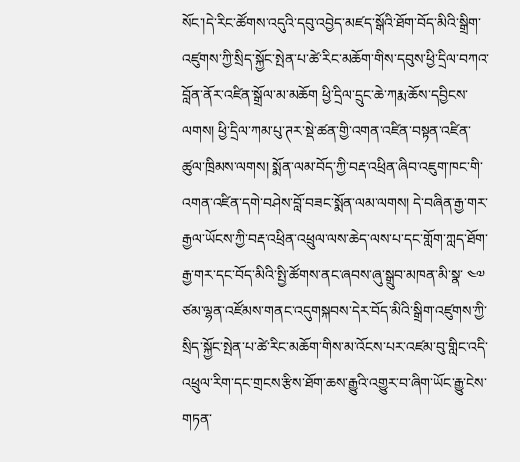སོང་།དེ་རིང་ཚོགས་འདུའི་དབུ་འབྱེད་མཛད་སྒོའི་ཐོག་བོད་མིའི་སྒྲིག་འཛུགས་ཀྱི་སྲིད་སྐྱོང་སྤེན་པ་ཚེ་རིང་མཆོག་གིས་དབུས་ཕྱི་དྲིལ་བཀའ་བློན་ནོར་འཛིན་སྒྲོལ་མ་མཆོག ཕྱི་དྲིལ་དྲུང་ཆེ་ཀརྨ་ཆོས་དབྱིངས་ལགས། ཕྱི་དྲིལ་ཀམ་པུ་ཊར་སྡེ་ཚན་གྱི་འགན་འཛིན་བསྟན་འཛིན་ཚུལ་ཁྲིམས་ལགས། སྨོན་ལམ་བོད་ཀྱི་བརྡ་འཕྲིན་ཞིབ་འཇུག་ཁང་གི་འགན་འཛིན་དགེ་བཤེས་བློ་བཟང་སྨོན་ལམ་ལགས། དེ་བཞིན་རྒྱ་གར་རྒྱལ་ཡོངས་ཀྱི་བརྡ་འཕྲིན་འཕྲུལ་ལས་ཆེད་ལས་པ་དང་གློག་ཀླད་ཐོག་རྒྱ་གར་དང་བོད་མིའི་སྤྱི་ཚོགས་ནང་ཞབས་ཞུ་སྒྲུབ་མཁན་མི་སྣ་ ༤༧ ཙམ་ལྷན་འཛོམས་གནང་འདུགསྐབས་དེར་བོད་མིའི་སྒྲིག་འཛུགས་ཀྱི་སྲིད་སྐྱོང་སྤེན་པ་ཚེ་རིང་མཆོག་གིས་མ་འོངས་པར་འཛམ་བུ་གླིང་འདི་འཕྲུལ་རིག་དང་གྲངས་རྩིས་ཐོག་ཆས་རྒྱུའི་འགྱུར་བ་ཞིག་ཡོང་རྒྱུ་ངེས་གཏན་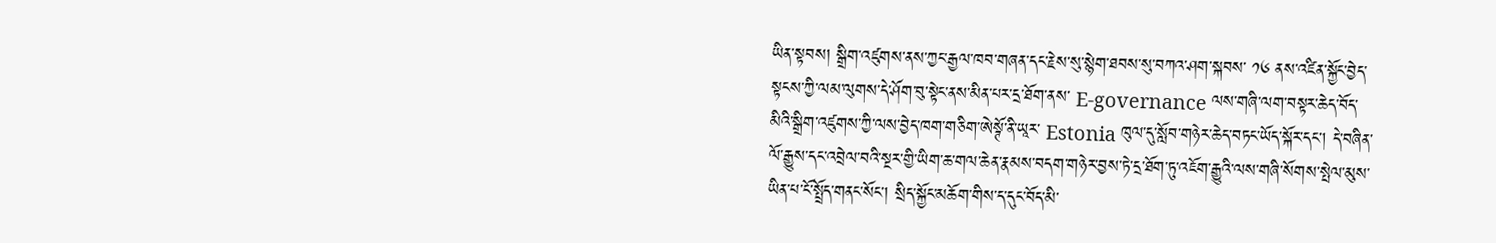ཡིན་སྟབས། སྒྲིག་འཛུགས་ནས་ཀྱང་རྒྱལ་ཁབ་གཞན་དང་རྗེས་སུ་སྙེག་ཐབས་སུ་བཀའ་ཤག་སྐབས་ ༡༦ ནས་འཛིན་སྐྱོང་བྱེད་སྟངས་ཀྱི་ལམ་ལུགས་དེ་ཤོག་བུ་སྟེང་ནས་མིན་པར་དྲ་ཐོག་ནས་ E-governance ལས་གཞི་ལག་བསྟར་ཆེད་བོད་མིའི་སྒྲིག་འཛུགས་ཀྱི་ལས་བྱེད་ཁག་གཅིག་ཨེསྚོ་ནི་ཡཱར་ Estonia ཁུལ་དུ་སློབ་གཉེར་ཆེད་བཏང་ཡོད་སྐོར་དང་། དེ་བཞིན་ལོ་རྒྱུས་དང་འབྲེལ་བའི་སྔར་གྱི་ཡིག་ཆ་གལ་ཆེན་རྣམས་བདག་གཉེར་བྱས་ཏེ་དྲ་ཐོག་ཏུ་འཇོག་རྒྱུའི་ལས་གཞི་སོགས་སྤེལ་མུས་ཡིན་པ་ངོ་སྤྲོད་གནང་སོང་། སྲིད་སྐྱོང་མཆོག་གིས་ད་དུང་བོད་མི་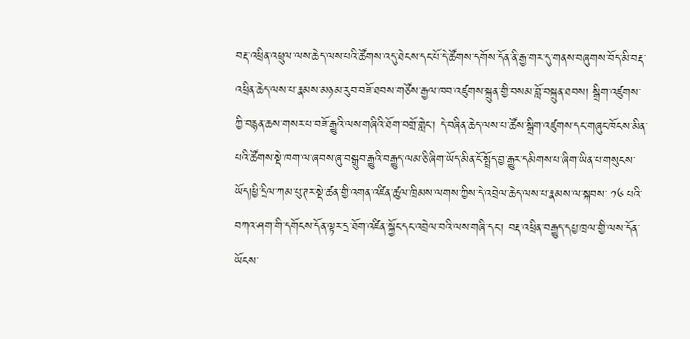བརྡ་འཕྲིན་འཕྲུལ་ལས་ཆེད་ལས་པའི་ཚོགས་འདུ་ཐེངས་དང་པོ་དེ་ཚོགས་དགོས་དོན་ནི་རྒྱ་གར་དུ་གནས་བཞུགས་བོད་མི་བརྡ་འཕྲིན་ཆེད་ལས་པ་རྣམས་མཉམ་རུབ་བཟོ་ཐབས་གཙོས་རྒྱལ་ཁབ་འཛུགས་སྐྲུན་གྱི་བསམ་བློ་བསྐྲུན་ཐབས། སྒྲིག་འཛུགས་ཀྱི་བརྙན་ཆས་གསར་པ་བཟོ་རྒྱུའི་ལས་གཞིའི་ཐོག་བགྲོ་གླེང་། དེ་བཞིན་ཆེད་ལས་པ་ཚོས་སྒྲིག་འཛུགས་དང་གཞུང་ཁོངས་མིན་པའི་ཚོགས་སྡེ་ཁག་ལ་ཞབས་ཞུ་བསྒྲུབ་རྒྱུའི་བརྒྱུད་ལམ་ཅི་ཞིག་ཡོད་མིན་ངོ་སྤྲོད་བྱ་རྒྱུར་དམིགས་པ་ཞིག་ཡིན་པ་གསུངས་ཡོད།ཕྱི་དྲིལ་ཀམ་པུ་ཊར་སྡེ་ཚན་གྱི་འགན་འཛིན་ཚུལ་ཁྲིམས་ལགས་ཀྱིས་དེ་འབྲེལ་ཆེད་ལས་པ་རྣམས་ལ་སྐབས་ ༡༦ པའི་བཀའ་ཤག་གི་དགོངས་དོན་ལྟར་དྲ་ཐོག་འཛིན་སྐྱོང་དང་འབྲེལ་བའི་ལས་གཞི་དང་། བརྡ་འཕྲིན་བརྒྱུད་དཔྱ་ཁྲལ་གྱི་ལས་དོན་ཡོངས་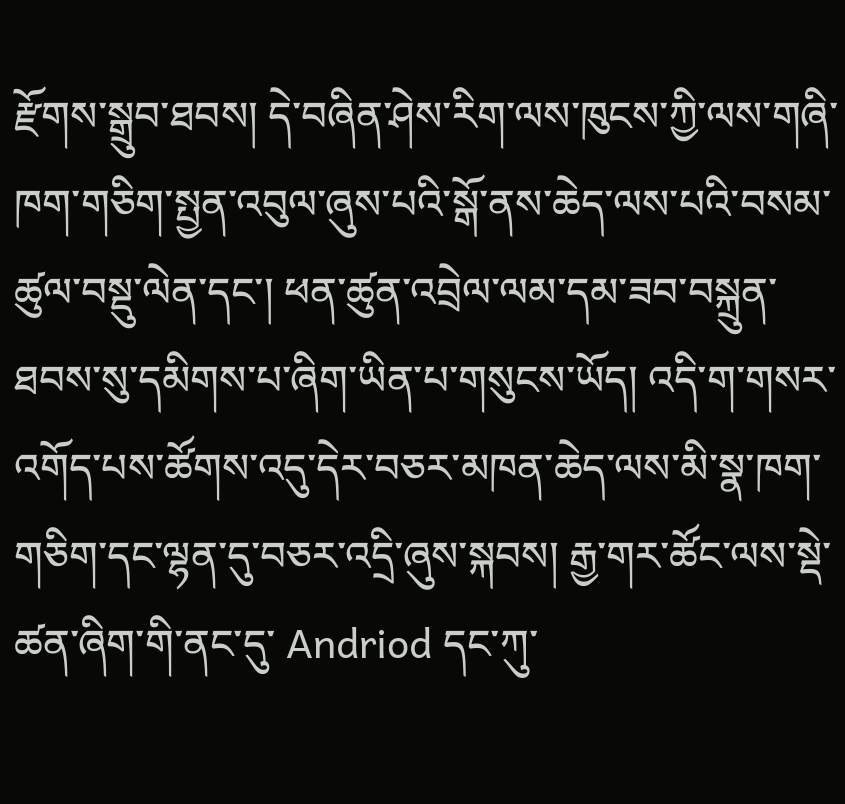རྫོགས་སྒྲུབ་ཐབས། དེ་བཞིན་ཤེས་རིག་ལས་ཁུངས་ཀྱི་ལས་གཞི་ཁག་གཅིག་སྤྱན་འབུལ་ཞུས་པའི་སྒོ་ནས་ཆེད་ལས་པའི་བསམ་ཚུལ་བསྡུ་ལེན་དང་། ཕན་ཚུན་འབྲེལ་ལམ་དམ་ཟབ་བསྐྲུན་ཐབས་སུ་དམིགས་པ་ཞིག་ཡིན་པ་གསུངས་ཡོད། འདི་ག་གསར་འགོད་པས་ཚོགས་འདུ་དེར་བཅར་མཁན་ཆེད་ལས་མི་སྣ་ཁག་གཅིག་དང་ལྷན་དུ་བཅར་འདྲི་ཞུས་སྐབས། རྒྱ་གར་ཚོང་ལས་སྡེ་ཚན་ཞིག་གི་ནང་དུ་ Andriod དང་ཀུ་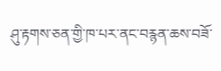ཤུ་རྟགས་ཅན་གྱི་ཁ་པར་ནང་བརྙན་ཆས་བཟོ་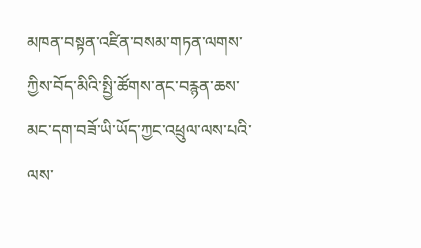མཁན་བསྟན་འཛིན་བསམ་གཏན་ལགས་ཀྱིས་བོད་མིའི་སྤྱི་ཚོགས་ནང་བརྙན་ཆས་མང་དག་བཟོ་ཡི་ཡོད་ཀྱང་འཕྲུལ་ལས་པའི་ལས་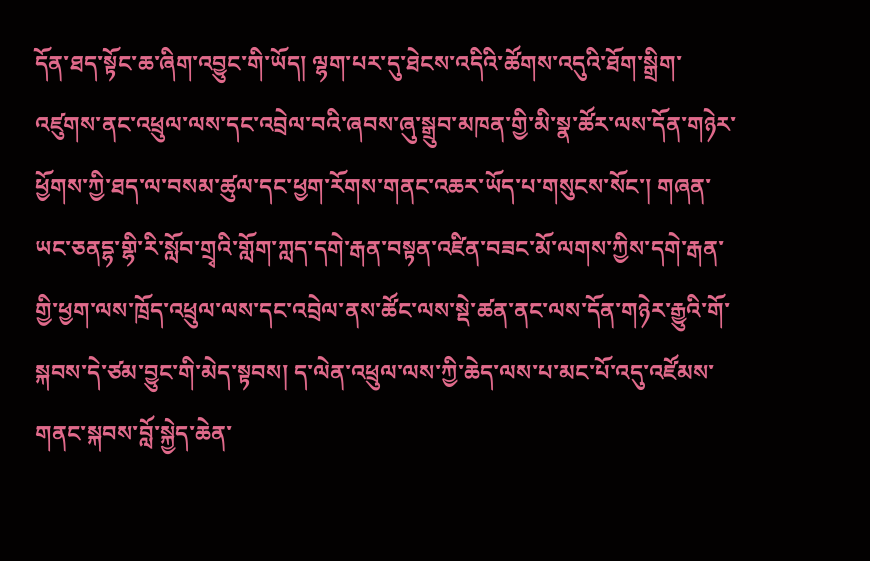དོན་ཐད་སྟོང་ཆ་ཞིག་འབྱུང་གི་ཡོད། ལྷག་པར་དུ་ཐེངས་འདིའི་ཚོགས་འདུའི་ཐོག་སྒྲིག་འཛུགས་ནང་འཕྲུལ་ལས་དང་འབྲེལ་བའི་ཞབས་ཞུ་སྒྲུབ་མཁན་གྱི་མི་སྣ་ཚོར་ལས་དོན་གཉེར་ཕྱོགས་ཀྱི་ཐད་ལ་བསམ་ཚུལ་དང་ཕྱག་རོགས་གནང་འཆར་ཡོད་པ་གསུངས་སོང་། གཞན་ཡང་ཅནདྷ་གྷི་རི་སློབ་གྲྭའི་གློག་ཀླད་དགེ་རྒན་བསྟན་འཛིན་བཟང་མོ་ལགས་ཀྱིས་དགེ་རྒན་གྱི་ཕྱག་ལས་ཁྲོད་འཕྲུལ་ལས་དང་འབྲེལ་ནས་ཚོང་ལས་སྡེ་ཚན་ནང་ལས་དོན་གཉེར་རྒྱུའི་གོ་སྐབས་དེ་ཙམ་བྱུང་གི་མེད་སྟབས། ད་ལེན་འཕྲུལ་ལས་ཀྱི་ཆེད་ལས་པ་མང་པོ་འདུ་འཛོམས་གནང་སྐབས་བློ་སྐྱེད་ཆེན་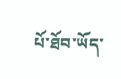པོ་ཐོབ་ཡོད་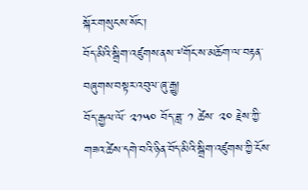སྐོར་གསུངས་སོང་།
བོད་མིའི་སྒྲིག་འཛུགས་ནས་༸གོང་ས་མཆོག་ལ་བརྟན་བཞུགས་བསྟར་འབུལ་ཞུ་རྒྱུ།
བོད་རྒྱལ་ལོ་ ༢༡༥༠ བོད་ཟླ་ ༡ ཚེས་ ༢༠ རྗེས་ཀྱི་གཟའ་ཚེས་དགེ་བའི་ཉིན་བོད་མིའི་སྒྲིག་འཛུགས་ཀྱི་ངོས་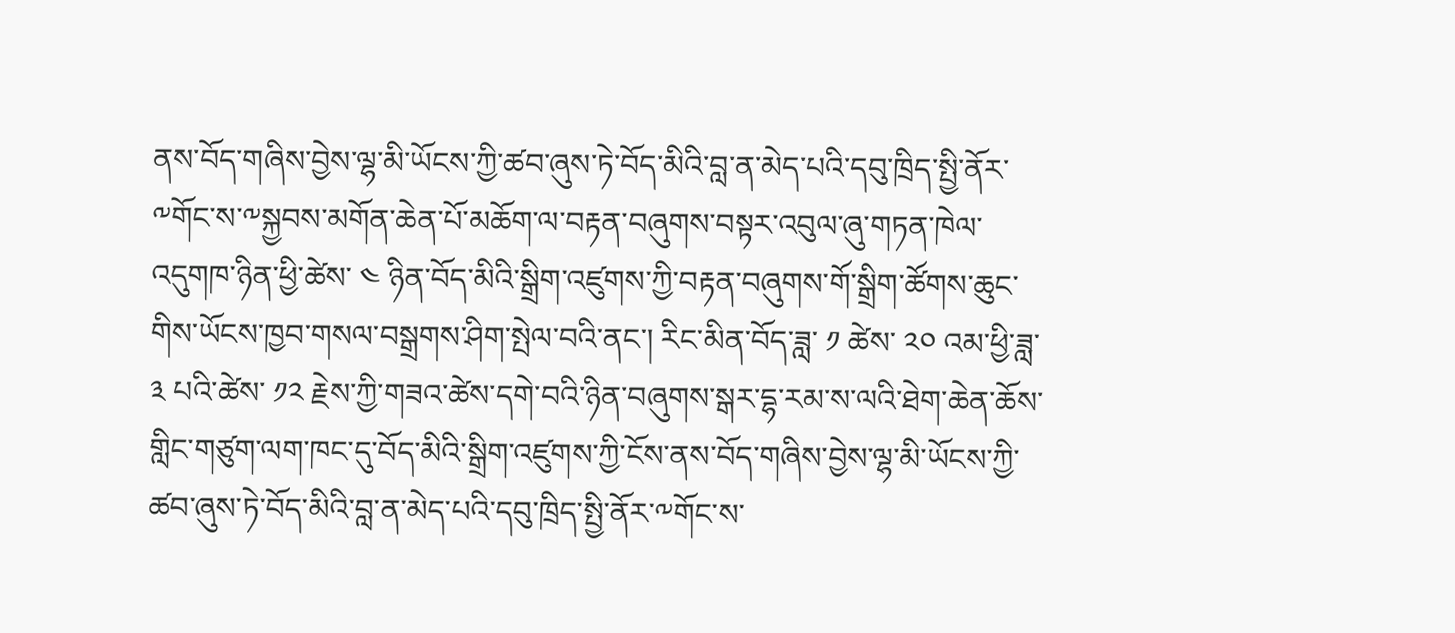ནས་བོད་གཞིས་བྱེས་ལྷ་མི་ཡོངས་ཀྱི་ཚབ་ཞུས་ཏེ་བོད་མིའི་བླ་ན་མེད་པའི་དབུ་ཁྲིད་སྤྱི་ནོར་༸གོང་ས་༸སྐྱབས་མགོན་ཆེན་པོ་མཆོག་ལ་བརྟན་བཞུགས་བསྟར་འབུལ་ཞུ་གཏན་ཁེལ་འདུགཁ་ཉིན་ཕྱི་ཚེས་ ༤ ཉིན་བོད་མིའི་སྒྲིག་འཛུགས་ཀྱི་བརྟན་བཞུགས་གོ་སྒྲིག་ཚོགས་ཆུང་གིས་ཡོངས་ཁྱབ་གསལ་བསྒྲགས་ཤིག་སྤེལ་བའི་ནང་། རིང་མིན་བོད་ཟླ་ ༡ ཚེས་ ༢༠ འམ་ཕྱི་ཟླ་ ༣ པའི་ཚེས་ ༡༢ རྗེས་ཀྱི་གཟའ་ཚེས་དགེ་བའི་ཉིན་བཞུགས་སྒར་དྷ་རམ་ས་ལའི་ཐེག་ཆེན་ཆོས་གླིང་གཙུག་ལག་ཁང་དུ་བོད་མིའི་སྒྲིག་འཛུགས་ཀྱི་ངོས་ནས་བོད་གཞིས་བྱེས་ལྷ་མི་ཡོངས་ཀྱི་ཚབ་ཞུས་ཏེ་བོད་མིའི་བླ་ན་མེད་པའི་དབུ་ཁྲིད་སྤྱི་ནོར་༸གོང་ས་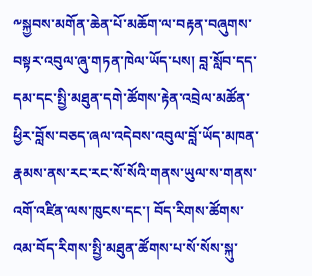༸སྐྱབས་མགོན་ཆེན་པོ་མཆོག་ལ་བརྟན་བཞུགས་བསྟར་འབུལ་ཞུ་གཏན་ཁེལ་ཡོད་པས། བླ་སློབ་དད་དམ་དང་སྤྱི་མཐུན་དགེ་ཚོགས་རྟེན་འབྲེལ་མཚོན་ཕྱིར་བློས་བཅད་ཞལ་འདེབས་འབུལ་བློ་ཡོད་མཁན་རྣམས་ནས་རང་རང་སོ་སོའི་གནས་ཡུལ་ས་གནས་འགོ་འཛིན་ལས་ཁུངས་དང་། བོད་རིགས་ཚོགས་འམ་བོད་རིགས་སྤྱི་མཐུན་ཚོགས་པ་སོ་སོས་སྐུ་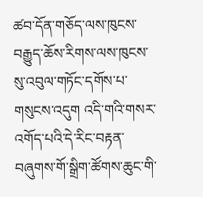ཚབ་དོན་གཅོད་ལས་ཁུངས་བརྒྱུད་ཆོས་རིགས་ལས་ཁུངས་སུ་འབུལ་གཏོང་དགོས་པ་གསུངས་འདུག འདི་གའི་གསར་འགོད་པའི་དེ་རིང་བརྟན་བཞུགས་གོ་སྒྲིག་ཚོགས་ཆུང་གི་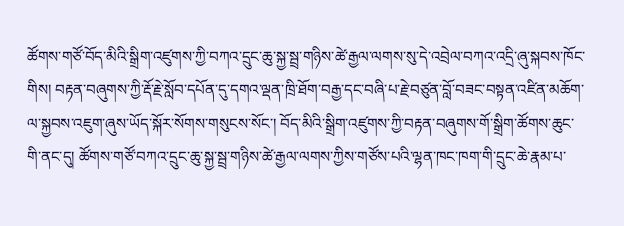ཚོགས་གཙོ་བོད་མིའི་སྒྲིག་འཛུགས་ཀྱི་བཀའ་དྲུང་ཆུ་སྐྱ་སྦྲ་གཉིས་ཚེ་རྒྱལ་ལགས་སུ་དེ་འབྲེལ་བཀའ་འདྲི་ཞུ་སྐབས་ཁོང་གིས། བརྟན་བཞུགས་ཀྱི་རྡོ་རྗེ་སློབ་དཔོན་དུ་དགའ་ལྡན་ཁྲི་ཐོག་བརྒྱ་དང་བཞི་པ་རྗེ་བཙུན་བློ་བཟང་བསྟན་འཛིན་མཆོག་ལ་སྐྱབས་འཇུག་ཞུས་ཡོད་སྐོར་སོགས་གསུངས་སོང་། བོད་མིའི་སྒྲིག་འཛུགས་ཀྱི་བརྟན་བཞུགས་གོ་སྒྲིག་ཚོགས་ཆུང་གི་ནང་དུ། ཚོགས་གཙོ་བཀའ་དྲུང་ཆུ་སྐྱ་སྦྲ་གཉིས་ཚེ་རྒྱལ་ལགས་ཀྱིས་གཙོས་པའི་ལྷན་ཁང་ཁག་གི་དྲུང་ཆེ་རྣམ་པ་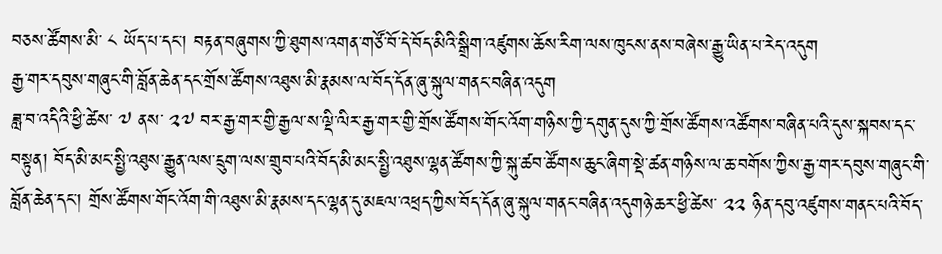བཅས་ཚོགས་མི་ ༨ ཡོད་པ་དང་། བརྟན་བཞུགས་ཀྱི་ཐུགས་འགན་གཙོ་བོ་དེ་བོད་མིའི་སྒྲིག་འཛུགས་ཆོས་རིག་ལས་ཁུངས་ནས་བཞེས་རྒྱུ་ཡིན་པ་རེད་འདུག
རྒྱ་གར་དབུས་གཞུང་གི་བློན་ཆེན་དང་གྲོས་ཚོགས་འཐུས་མི་རྣམས་ལ་བོད་དོན་ཞུ་སྐུལ་གནང་བཞིན་འདུག
ཟླ་བ་འདིའི་ཕྱི་ཚེས་ ༧ ནས་ ༢༧ བར་རྒྱ་གར་གྱི་རྒྱལ་ས་ལྡི་ལིར་རྒྱ་གར་གྱི་གྲོས་ཚོགས་གོང་འོག་གཉིས་ཀྱི་དགུན་དུས་ཀྱི་གྲོས་ཚོགས་འཚོགས་བཞིན་པའི་དུས་སྐབས་དང་བསྟུན། བོད་མི་མང་སྤྱི་འཐུས་རྒྱུན་ལས་དྲུག་ལས་གྲུབ་པའི་བོད་མི་མང་སྤྱི་འཐུས་ལྷན་ཚོགས་ཀྱི་སྐུ་ཚབ་ཚོགས་ཆུང་ཞིག་སྡེ་ཚན་གཉིས་ལ་ཆ་བགོས་ཀྱིས་རྒྱ་གར་དབུས་གཞུང་གི་བློན་ཆེན་དང་། གྲོས་ཚོགས་གོང་འོག་གི་འཐུས་མི་རྣམས་དང་ལྷན་དུ་མཇལ་འཕྲད་ཀྱིས་བོད་དོན་ཞུ་སྐུལ་གནང་བཞིན་འདུགཉེ་ཆར་ཕྱི་ཚེས་ ༢༢ ཉིན་དབུ་འཛུགས་གནང་པའི་བོད་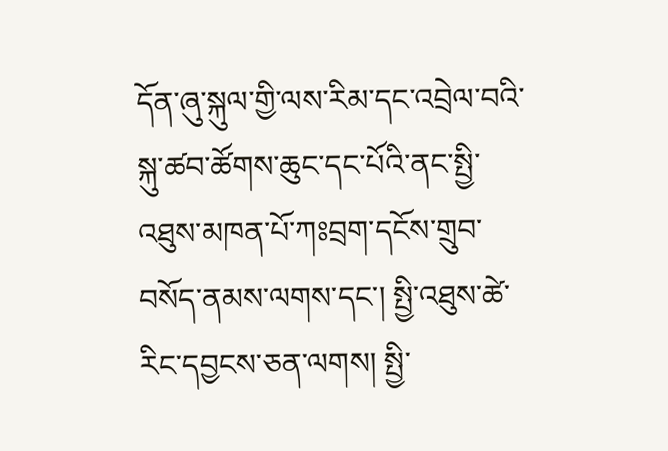དོན་ཞུ་སྐུལ་གྱི་ལས་རིམ་དང་འབྲེལ་བའི་སྐུ་ཚབ་ཚོགས་ཆུང་དང་པོའི་ནང་སྤྱི་འཐུས་མཁན་པོ་ཀཿབྲག་དངོས་གྲུབ་བསོད་ནམས་ལགས་དང་། སྤྱི་འཐུས་ཚེ་རིང་དབྱངས་ཅན་ལགས། སྤྱི་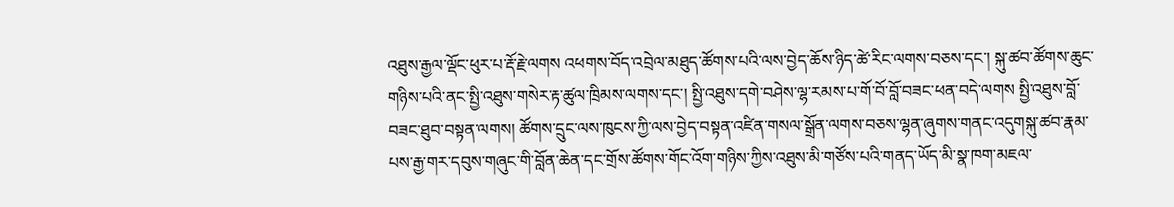འཐུས་རྒྱལ་ལྡོང་ཕུར་པ་རྡོ་རྗེ་ལགས འཕགས་བོད་འབྲེལ་མཐུད་ཚོགས་པའི་ལས་བྱེད་ཆོས་ཉིད་ཚེ་རིང་ལགས་བཅས་དང་། སྐུ་ཚབ་ཚོགས་ཆུང་གཉིས་པའི་ནང་སྤྱི་འཐུས་གསེར་རྟ་ཚུལ་ཁྲིམས་ལགས་དང་། སྤྱི་འཐུས་དགེ་བཤེས་ལྷ་རམས་པ་གོ་བོ་བློ་བཟང་ཕན་བདེ་ལགས སྤྱི་འཐུས་བློ་བཟང་ཐུབ་བསྟན་ལགས། ཚོགས་དྲུང་ལས་ཁུངས་ཀྱི་ལས་བྱེད་བསྟན་འཛིན་གསལ་སྒྲོན་ལགས་བཅས་ལྷན་ཞུགས་གནང་འདུགསྐུ་ཚབ་རྣམ་པས་རྒྱ་གར་དབུས་གཞུང་གི་བློན་ཆེན་དང་གྲོས་ཚོགས་གོང་འོག་གཉིས་ཀྱིས་འཐུས་མི་གཙོས་པའི་གནད་ཡོད་མི་སྣ་ཁག་མཇལ་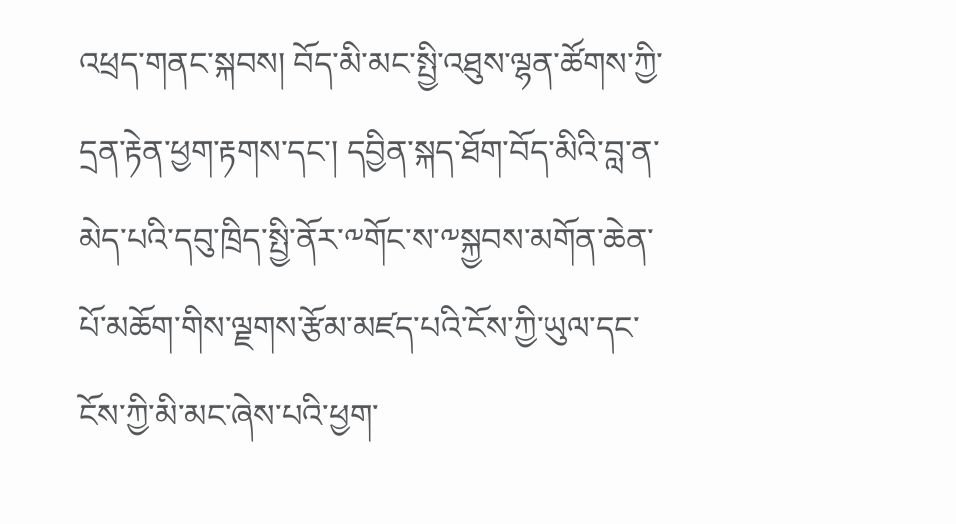འཕྲད་གནང་སྐབས། བོད་མི་མང་སྤྱི་འཐུས་ལྷན་ཚོགས་ཀྱི་དྲན་རྟེན་ཕྱག་རྟགས་དང་། དབྱིན་སྐད་ཐོག་བོད་མིའི་བླ་ན་མེད་པའི་དབུ་ཁྲིད་སྤྱི་ནོར་༸གོང་ས་༸སྐྱབས་མགོན་ཆེན་པོ་མཆོག་གིས་ལྗགས་རྩོམ་མཛད་པའི་ངོས་ཀྱི་ཡུལ་དང་ངོས་ཀྱི་མི་མང་ཞེས་པའི་ཕྱག་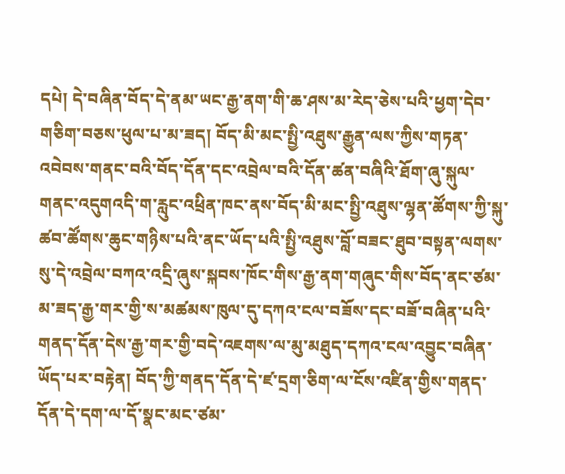དཔེ། དེ་བཞིན་བོད་དེ་ནམ་ཡང་རྒྱ་ནག་གི་ཆ་ཤས་མ་རེད་ཅེས་པའི་ཕྱག་དེབ་གཅིག་བཅས་ཕུལ་པ་མ་ཟད། བོད་མི་མང་སྤྱི་འཐུས་རྒྱུན་ལས་ཀྱིས་གཏན་འབེབས་གནང་བའི་བོད་དོན་དང་འབྲེལ་བའི་དོན་ཚན་བཞིའི་ཐོག་ཞུ་སྐུལ་གནང་འདུགའདི་ག་རླུང་འཕྲིན་ཁང་ནས་བོད་མི་མང་སྤྱི་འཐུས་ལྷན་ཚོགས་ཀྱི་སྐུ་ཚབ་ཚོགས་ཆུང་གཉིས་པའི་ནང་ཡོད་པའི་སྤྱི་འཐུས་བློ་བཟང་ཐུབ་བསྟན་ལགས་སུ་དེ་འབྲེལ་བཀའ་འདྲི་ཞུས་སྐབས་ཁོང་གིས་རྒྱ་ནག་གཞུང་གིས་བོད་ནང་ཙམ་མ་ཟད་རྒྱ་གར་གྱི་ས་མཚམས་ཁུལ་དུ་དཀའ་ངལ་བཟོས་དང་བཟོ་བཞིན་པའི་གནད་དོན་དེས་རྒྱ་གར་གྱི་བདེ་འཇགས་ལ་མུ་མཐུད་དཀའ་ངལ་འབྱུང་བཞིན་ཡོད་པར་བརྟེན། བོད་ཀྱི་གནད་དོན་དེ་ཛ་དྲག་ཅིག་ལ་ངོས་འཛིན་གྱིས་གནད་དོན་དེ་དག་ལ་དོ་སྣང་མང་ཙམ་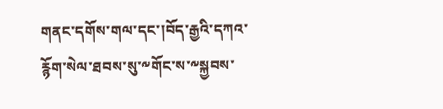གནང་དགོས་གལ་དང་།བོད་རྒྱའི་དཀའ་རྙོག་སེལ་ཐབས་སུ་༸གོང་ས་༸སྐྱབས་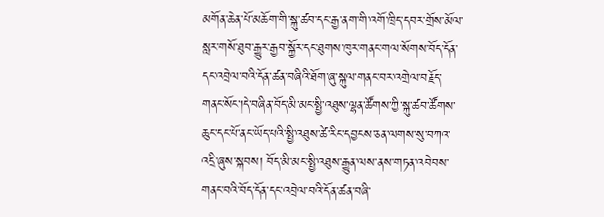མགོན་ཆེན་པོ་མཆོག་གི་སྐུ་ཚབ་དང་རྒྱ་ནག་གི་འགོ་ཁྲིད་དབར་གྲོས་མོལ་སླར་གསོ་ཐུབ་རྒྱུར་རྒྱབ་སྐྱོར་དང་ཐུགས་ཁུར་གནང་གལ་སོགས་བོད་དོན་དང་འབྲེལ་བའི་དོན་ཚན་བཞིའི་ཐོག་ཞུ་སྐུལ་གནང་བར་འགྲེལ་བརྗོད་གནང་སོང་།དེ་བཞིན་བོད་མི་མང་སྤྱི་འཐུས་ལྷན་ཚོགས་ཀྱི་སྐུ་ཚབ་ཚོགས་ཆུང་དང་པོ་ནང་ཡོད་པའི་སྤྱི་འཐུས་ཚེ་རིང་དབྱངས་ཅན་ལགས་སུ་བཀའ་འདྲི་ཞུས་སྐབས། བོད་མི་མང་སྤྱི་འཐུས་རྒྱུན་ལས་ནས་གཏན་འབེབས་གནང་བའི་བོད་དོན་དང་འབྲེལ་བའི་དོན་ཚན་བཞི་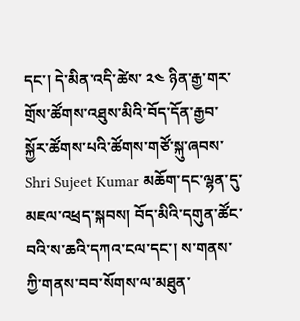དང་། དེ་མིན་འདི་ཚེས་ ༢༤ ཉིན་རྒྱ་གར་གྲོས་ཚོགས་འཐུས་མིའི་བོད་དོན་རྒྱབ་སྐྱོར་ཚོགས་པའི་ཚོགས་གཙོ་སྐུ་ཞབས་ Shri Sujeet Kumar མཆོག་དང་ལྷན་དུ་མཇལ་འཕྲད་སྐབས། བོད་མིའི་དགུན་ཚོང་བའི་ས་ཆའི་དཀའ་ངལ་དང་། ས་གནས་ཀྱི་གནས་བབ་སོགས་ལ་མཐུན་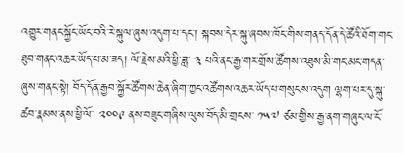འགྱུར་གནང་སྐྱོང་ཡོང་བའི་རེ་སྐུལ་ཞུས་འདུག་པ་དང་། སྐབས་དེར་སྐུ་ཞབས་ཁོང་གིས་གནད་དོན་དེ་ཚོའི་ཐོག་གང་ཐུབ་གནང་འཆར་ཡོད་པ་མ་ཟད། ལོ་རྗེས་མའི་ཕྱི་ཟླ་ ༣ པའི་ནང་རྒྱ་གར་གྲོས་ཚོགས་འཐུས་མི་གང་མང་གདན་ཞུས་གནང་སྟེ། བོད་དོན་རྒྱབ་སྐྱོར་ཚོགས་ཆེན་ཞིག་ཀྱང་འཚོགས་འཆར་ཡོད་པ་གསུངས་འདུག ལྷག་པར་དུ་སྐུ་ཚབ་རྣམས་ནས་ཕྱི་ལོ་ ༢༠༠༩ ནས་བཟུང་གཞིས་ལུས་བོད་མི་གྲངས་ ༡༥༧ ཙམ་གྱིས་རྒྱ་ནག་གཞུང་ལ་ངོ་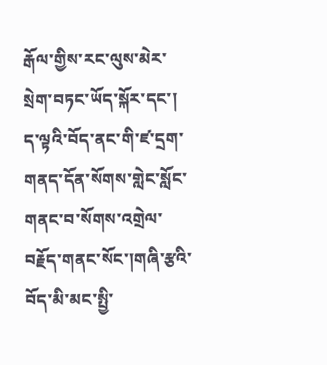རྒོལ་གྱིས་རང་ལུས་མེར་སྲེག་བཏང་ཡོད་སྐོར་དང་། ད་ལྟའི་བོད་ནང་གི་ཛ་དྲག་གནད་དོན་སོགས་གླེང་སློང་གནང་བ་སོགས་འགྲེལ་བརྗོད་གནང་སོང་།གཞི་རྩའི་བོད་མི་མང་སྤྱི་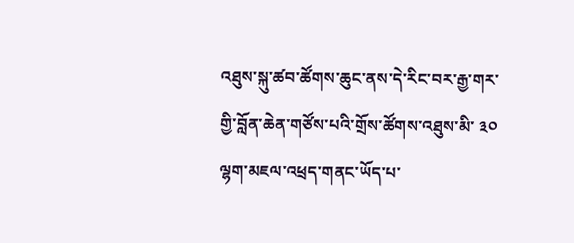འཐུས་སྐུ་ཚབ་ཚོགས་ཆུང་ནས་དེ་རིང་བར་རྒྱ་གར་གྱི་བློན་ཆེན་གཙོས་པའི་གྲོས་ཚོགས་འཐུས་མི་ ༣༠ ལྷག་མཇལ་འཕྲད་གནང་ཡོད་པ་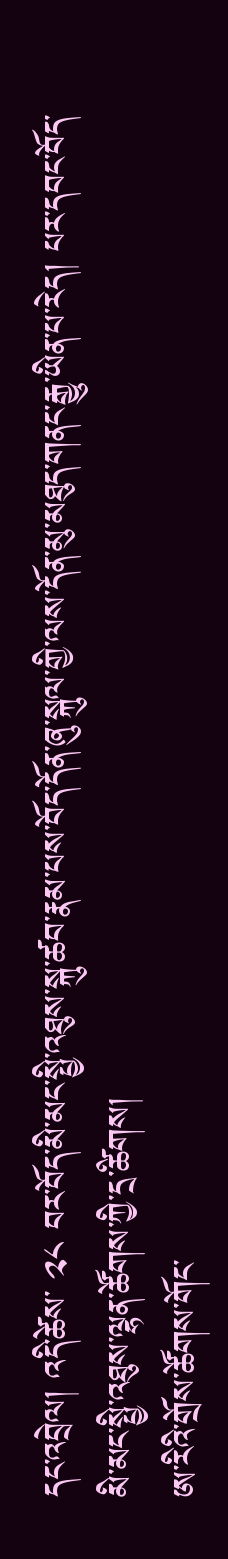དང་འབྲེལ། འདི་ཚེས་ ༢༨ བར་བོད་མི་མང་སྤྱི་འཐུས་སྐུ་ཚབ་རྣམ་པས་བོད་དོན་ཞུ་སྐུལ་གྱི་ལས་དོན་མུ་མཐུད་གནང་རྒྱུ་ཡིན་པ་རེད། པར་དབང་བོད་མི་མང་སྤྱི་འཐུས་ལྷན་ཚོགས་ཀྱི་དྲ་ཚིགས།
ཨ་རིའི་གྲོས་ཚོགས་གོང་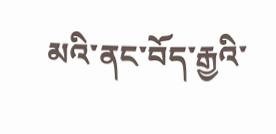མའི་ནང་བོད་རྒྱའི་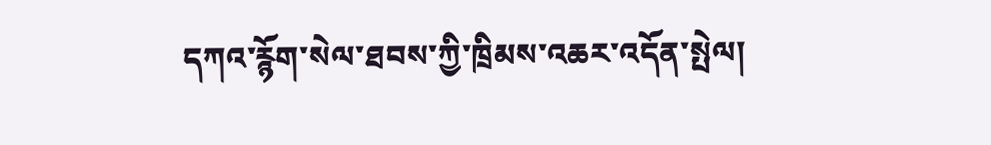དཀའ་རྙོག་སེལ་ཐབས་ཀྱི་ཁྲིམས་འཆར་འདོན་སྤེལ།